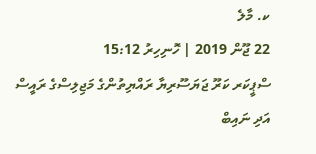ކ. މާލެ
22 ޖޫން 2019 | ހޮނިހިރު 15:12
ސްޕީކަރ ކަރޫ ޖަޔަސޫރިޔާ ރައްޔިތުންގެ މަޖިލިސްގެ ރައީސް އަދި ނައިބް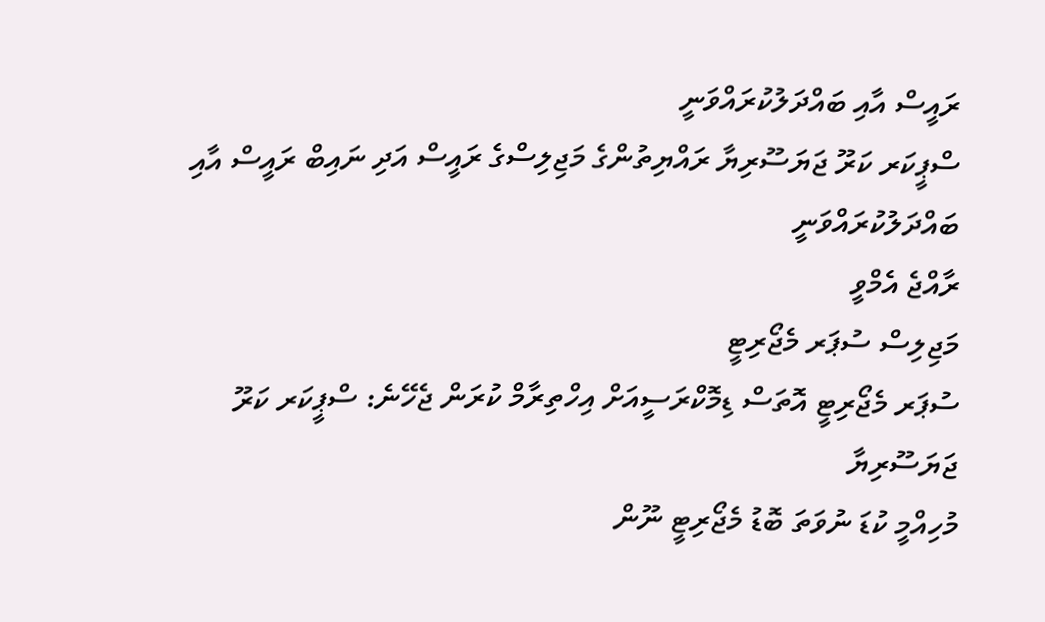ރައީސް އާއި ބައްދަލުކުރައްވަނީ
ސްޕީކަރ ކަރޫ ޖަޔަސޫރިޔާ ރައްޔިތުންގެ މަޖިލިސްގެ ރައީސް އަދި ނައިބް ރައީސް އާއި ބައްދަލުކުރައްވަނީ
ރާއްޖެ އެމްވީ
މަޖިލިސް ސުޕަރ މެޖޯރިޓީ
ސުޕަރ މެޖޯރިޓީ އޮތަސް ޑިމޮކްރަސީއަށް އިހްތިރާމް ކުރަން ޖެހޭނެ: ސްޕީކަރ ކަރޫ ޖަޔަސޫރިޔާ
މުހިއްމީ ކުޑަ ނުވަތަ ބޮޑު މެޖޯރިޓީ ނޫން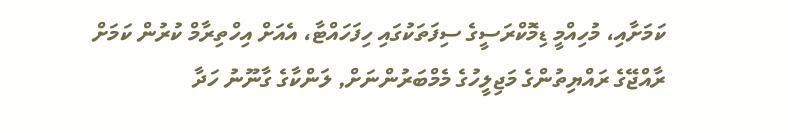ކަމަށާއި، މުހިއްމީ ޑިމޮކްރަސީގެ ސިފަތަކުގައި ހިފަހައްޓާ، އެއަށް އިހްތިރާމް ކުރުން ކަމަށް
ރާއްޖޭގެ ރައްޔިތުންގެ މަޖިލީހުގެ މެމްބަރުންނަށް, ލަންކާގެ ގާނޫނު ހަދާ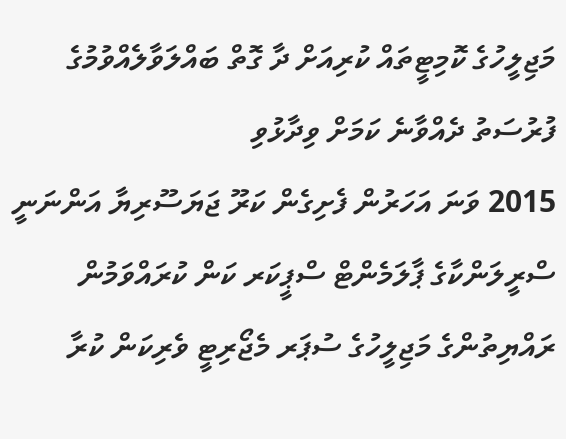މަޖިލީހުގެ ކޮމިޓީތައް ކުރިއަށް ދާ ގޮތް ބައްލަވާލެއްވުމުގެ ފުރުސަތު ދެއްވާނެ ކަމަށް ވިދާޅުވި
2015 ވަނަ އަހަރުން ފެށިގެން ކަރޫ ޖަޔަސޫރިޔާ އަންނަނީ ސްރީލަންކާގެ ޕާލަމެންޓް ސްޕީކަރ ކަން ކުރައްވަމުން
ރައްޔިތުންގެ މަޖިލީހުގެ ސުޕަރ މެޖޯރިޓީ ވެރިކަން ކުރާ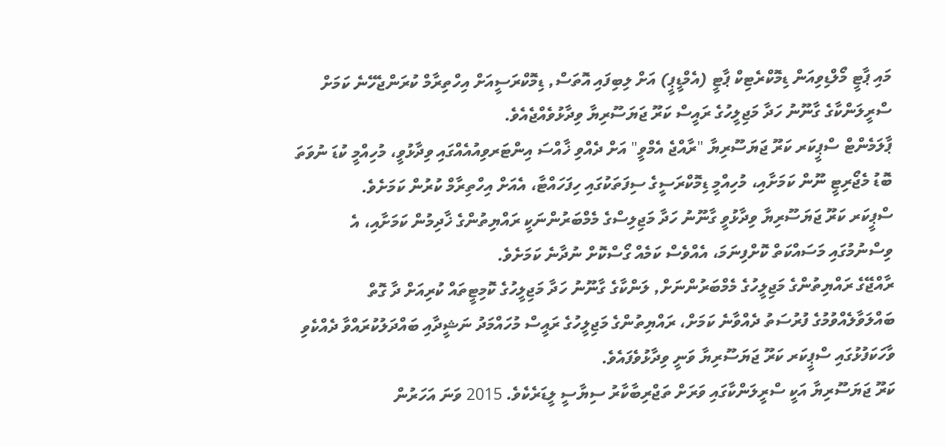މައި ޕާޓީ މޯލްޑިވިއަން ޑިމޮކްރެޓިކް ޕާޓީ (އެމްޑީޕީ) އަށް ލިބިފައި އޮތަސް, ޑިމޮކްރަސީއަށް އިހްތިރާމް ކުރަންޖެހޭނެ ކަމަށް ސްރީލަންކާގެ ގާނޫނު ހަދާ މަޖިލީހުގެ ރައީސް ކަރޫ ޖަޔަސޫރިޔާ ވިދާޅުވެއްޖެއެވެ.
ޕާލަމެންޓް ސްޕީކަރ ކަރޫ ޖަޔަސޫރިޔާ "ރާއްޖެ އެމްވީ" އަށް ދެއްވި ޚާއްސަ އިންޓަރވިއުއެއްގައި ވިދާޅުވީ، މުހިއްމީ ކުޑަ ނުވަތަ ބޮޑު މެޖޯރިޓީ ނޫން ކަމަށާއި، މުހިއްމީ ޑިމޮކްރަސީގެ ސިފަތަކުގައި ހިފަހައްޓާ، އެއަށް އިހްތިރާމް ކުރުން ކަމަށެވެ.
ސްޕީކަރ ކަރޫ ޖަޔަސޫރިޔާ ވިދާޅުވީ ގާނޫނު ހަދާ މަޖިލިސްގެ މެމްބަރުންނަކީ ރައްޔިތުންގެ ޚާދިމުން ކަމަށާއި، އެ ވިސްނުމުގައި މަސައްކަތް ކޮށްފިނަމަ، އެއްވެސް ކަމެއް ގޯސްކޮށް ނުދާނެ ކަމަށެވެ.
ރާއްޖޭގެ ރައްޔިތުންގެ މަޖިލީހުގެ މެމްބަރުންނަށް, ލަންކާގެ ގާނޫނު ހަދާ މަޖިލީހުގެ ކޮމިޓީތައް ކުރިއަށް ދާ ގޮތް ބައްލަވާލެއްވުމުގެ ފުރުސަތު ދެއްވާނެ ކަމަށް، ރައްޔިތުންގެ މަޖިލީހުގެ ރައީސް މުހައްމަދު ނަޝީދާއި ބައްދަލުކުރައްވާ ދެއްކެވި ވާހަކަފުޅުގައި ސްޕީކަރ ކަރޫ ޖަޔަސޫރިޔާ ވަނީ ވިދާޅުވެފައެވެ.
ކަރޫ ޖަޔަސޫރިޔާ އަކީ ސްރީލަންކާގައި ވަރަށް ތަޖްރިބާކާރު ސިޔާސީ ލީޑަރެކެވެ. 2015 ވަނަ އަހަރުން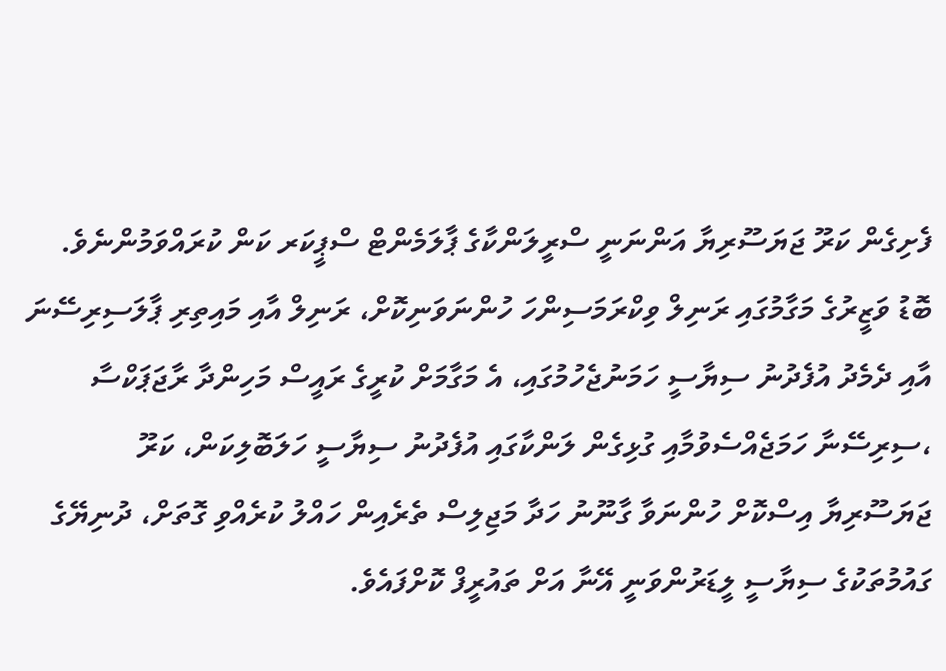ފެށިގެން ކަރޫ ޖަޔަސޫރިޔާ އަންނަނީ ސްރީލަންކާގެ ޕާލަމެންޓް ސްޕީކަރ ކަން ކުރައްވަމުންނެވެ.
ބޮޑު ވަޒީރުގެ މަގާމުގައި ރަނިލް ވިކްރަމަސިންހަ ހުންނަވަނިކޮށް، ރަނިލް އާއި މައިތިރި ޕާލަސިރިސޭނަ އާއި ދެމެދު އުފެދުނު ސިޔާސީ ހަމަނުޖެހުމުގައި، އެ މަގާމަށް ކުރީގެ ރައީސް މަހިންދާ ރާޖަޕަކްސާ ،ސިރިސޭނާ ހަމަޖެއްސެވުމާއި ގުޅިގެން ލަންކާގައި އުފެދުނު ސިޔާސީ ހަލަބޮލިކަން، ކަރޫ ޖަޔަސޫރިޔާ އިސްކޮށް ހުންނަވާ ގާނޫނު ހަދާ މަޖިލިސް ތެރެއިން ހައްލު ކުރެއްވި ގޮތަށް، ދުނިޔޭގެ ގައުމުތަކުގެ ސިޔާސީ ލީޑަރުންވަނީ އޭނާ އަށް ތައުރީފް ކޮށްފައެވެ.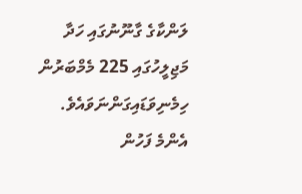ލަންކާގެ ގާނޫނުގައި ހަދާ މަޖިލީހުގައި 225 މެމްބަރުން ހިމެނިވަޑައިގަންނަވައެވެ.
އެންމެ ފަހުން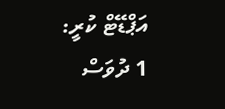އަޕްޑޭޓް ކުރީ: 1 ދުވަސް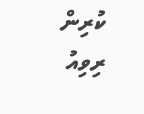ކުރިން
ރިވިއު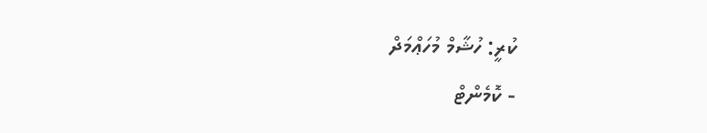ކުރީ: ހުޝާމް މުހަޢްމަދް
- ކޮމެންޓް